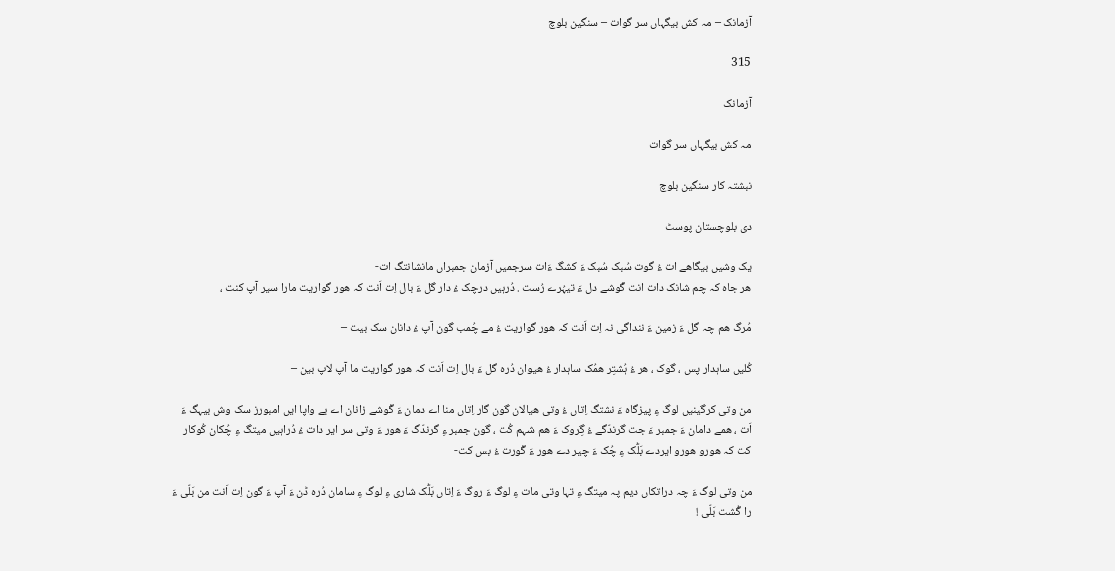آزمانک – مہ کش بیگہاں سر گوات – سنگین بلوچ

315

آزمانک

مہ کش بیگہاں سر گوات

نبشتہ کار سنگین بلوچ

دی بلوچستان پوسٹ

یک وشیں بیگاهے ات ءُ گوت سُبک سُبک ءَ کشگ ءَات سرجمیں آزمان جمبراں مانشانتگ ات-
هر جاه کہ چم شانک دات انت گْوشے دل ءَ تیہُرے رُست . دُرہیں درچک ءُ دار گل ءَ بال اِت اَنت کہ هور گواریت مارا سیر آپ کنت ،

مُرگ هم چہ گل ءَ زمین ءَ ننداگی نہ اِت اَنت کہ هور گواریت ءُ مے چُمب گون آپ ءُ دانان سک بیت –

کُلیں ساہدار پس ، گوک ، هر ءُ ہُشتِر همُک ساہدار ءُ هیوان دُرہ گل ءَ بال اِت اَنت کہ هور گواریت ما آپ لاپ بین –

من وتی کرگینیں لوگ ءِ پیزگاه ءَ نشتگ اِتاں ءُ وتی هیالان گون گار اِتاں منا اے دمان ءَ گْوشے زانان اے بے واپا ایں امبورز سک وش بیہگ ءَ اَت ، همے دامان ءَ جمبر ءَ جت گرندّگے ءُ گِروک ءَ هم شہم کُت ، گون جمبر ءِ گرندّگ ءَ هور ءَ وتی سر ایر دات ءُ دُراہیں میتگ ءِ چُکان کُوکار کت کہ هورو هورو ایردے بَلُّک ءِ چُک ءَ چیر دے هور ءَ گْورت ءُ بس کت-

من وتی لوگ ءَ چہ دراتکاں دیم پہ میتگ ءِ تہا وتی مات ءِ لوگ ءَ روگ ءَ اِتاں بَلُّک شاری ءِ لوگ ءِ سامان دُره ڈن ءَ آپ ءَ گون اِت اَنت من بَلّی ءَ را گُشت بَلّی !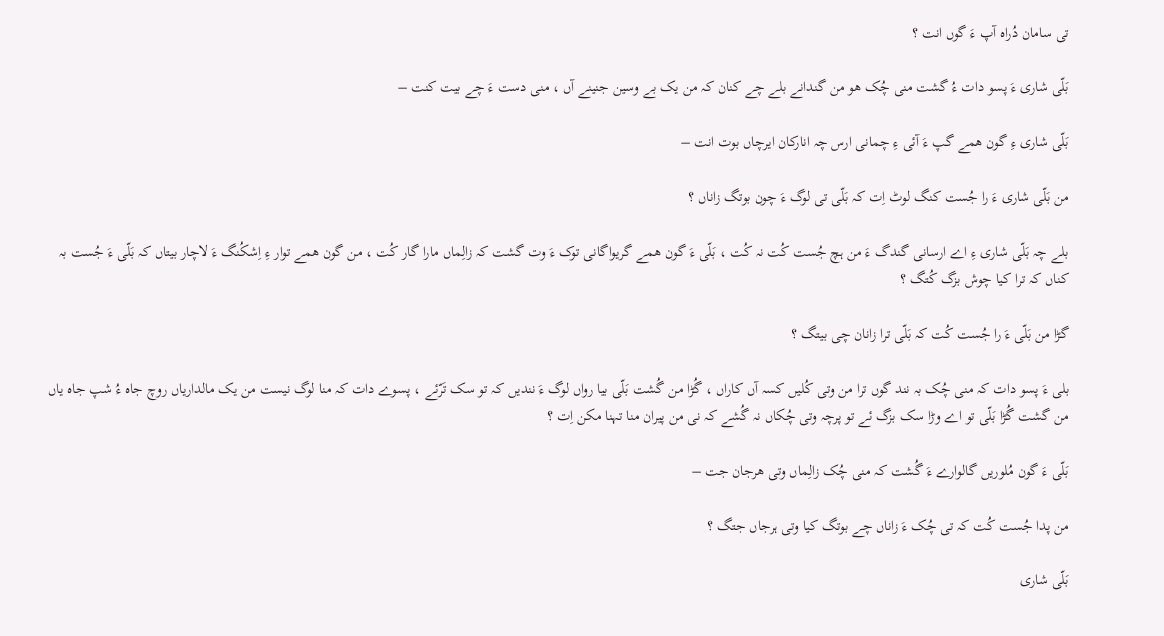تی سامان دُراه آپ ءَ گوں انت ؟

بَلّی شاری ءَ پسو دات ءُ گشت منی چُک هو من گندانے بلے چے کنان کہ من یک بے وسین جنینے آں ، منی دست ءَ چے بیت کنت –

بَلّی شاری ءِ گون همے گپ ءَ آئی ءِ چمانی ارس چہ انارکان ایرچاں بوت انت –

من بَلّی شاری ءَ را جُست کنگ لوٹ اِت کہ بَلّی تی لوگ ءَ چون بوتگ زاناں ؟

بلے چہ بَلّی شاری ءِ اے ارسانی گندگ ءَ من ہچ جُست کُت نہ کُت ، بَلّی ءَ گون همے گریواگانی توک ءَ وت گشت کہ زالِماں مارا گار کُت ، من گون همے توار ءِ اِشکُنگ ءَ لاچار بیتاں کہ بَلّی ءَ جُست بہ کناں کہ ترا کیا چوش بزگ کُتگ ؟

گڑا من بَلّی ءَ را جُست کُت کہ بَلّی ترا زانان چی بیتگ ؟

بلی ءَ پسو دات کہ منی چُک بہ نند گوں ترا من وتی کُلیں کسہ آں کاراں ، گُڑا من گُشت بَلّی بیا رواں لوگ ءَ نندیں کہ تو سک تَرّئے ، پسوے دات کہ منا لوگ نیست من یک مالداریاں روچ جاه ءُ شپ جاه یاں من گشت گُڑا بَلّی تو اے وڑا سک بزگ ئے تو پرچہ وتی چُکاں نہ گُشے کہ نی من پیران منا تہنا مکن اِت ؟

بَلّی ءَ گون مُلوریں گالوارے ءَ گُشت کہ منی چُک زالِماں وتی هرجان جت –

من پدا جُست کُت کہ تی چُک ءَ زاناں چے بوتگ کیا وتی ہرجاں جتگ ؟

بَلّی شاری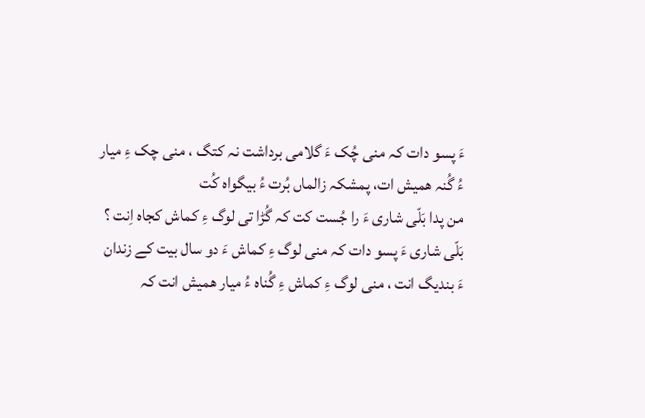ءَ پسو دات کہ منی چُک ءَ گلامی برداشت نہ کتگ ، منی چک ءِ میار ءُ گُنہ همیش ات، پمشکہ زالماں بُرت ءُ بیگواه کُت
من پدا بَلّی شاری ءَ را جُست کت کہ گُڑا تی لوگ ءِ کماش کجاه اِنت ؟ بَلّی شاری ءَ پسو دات کہ منی لوگ ءِ کماش ءَ دو سال بیت کے زندان ءَ بندیگ انت ، منی لوگ ءِ کماش ءِ گُناه ءُ میار همیش انت کہ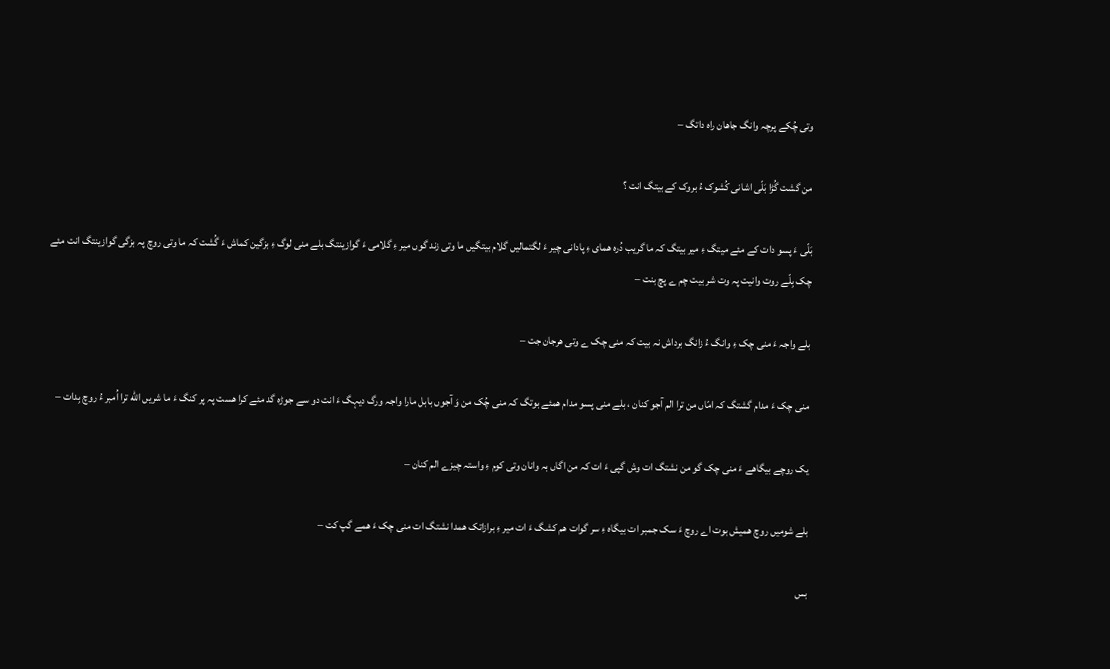وتی چُکے پرچہ وانگ جاهان راه داتگ –

من گشت گُڑا بَلّی اشانی کُشوک ءُ بروک کے بیتگ انت ؟

بَلّی ءَ پسو دات کے مئے میتگ ءِ میر بیتگ کہ ما گریب دُره همای ءِ پادانی چیر ءَ لگتمالیں گلام بیتگیں ما وتی زند گوں میر ءِ گلامی ءَ گوازینتگ بلے منی لوگ ءِ بزگین کماش ءَ گُشت کہ ما وتی روچ پہ بزگی گوازینتگ انت مئے چک بِلّے روت وانیت پہ وت شر بیت چم ے پچ بنت –

بلے واجہ ءَ منی چک ءِ وانگ ءُ زانگ برداش نہ بیت کہ منی چک ے وتی هرجان جت –

منی چک ءَ مدام گشتگ کہ امّاں من ترا الم آجو کنان ، بلے منی پسو مدام همئے بوتگ کہ منی چُک من وَ آجوں بابل مارا واجہ ورگ دیہگ ءَ انت دو سے جوڑه گد مئے کرا هست پہ پر کنگ ءَ ما شریں الله ترا اُمبر ءُ روچ بِدات –

یک روچے بیگاهے ءَ منی چک گو من نشتگ ات وش گپی ءَ ات کہ من اگاں بہ وانان وتی کوم ءِ واستہ چیزے الم کنان –

بلے شومیں روچ همیش بوت اے روچ ءَ سک جمبر ات بیگاه ءِ سر گوات هم کشگ ءَ ات میر ءِ برازاتک همدا نشتگ ات منی چک ءَ همے گپ کت –

بس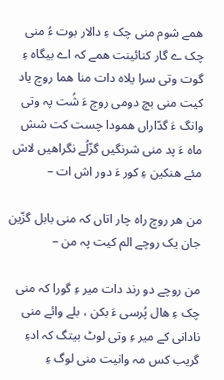همے شوم منی چک ءِ دالار بوت ءُ منی چک ے گار کنائینت همے کہ اے بیگاه ءِ گوت وتی سرا یلاه دات منا هما روچ یاد کیت منی بچ دومی روچ ءَ شُت پہ وتی وانگ ءَ گدّاراں همودا چست کت شش ماه ءَ پد منی شرنگیں گزّلُے نگراهیں لاش مئے هنکین ءِ کور ءَ دور اش ات –

من هر روچ راه چار اتاں کہ منی بابل گزّین جان یک روچے الم کیت پہ من –

من روچے دو رند دات میر ءِ گورا کہ منی چک ءِ هال پُرسی ءَ بکن ، بلے وائے منی نادانی کے میر ءِ وتی لوٹ بیتگ کہ ادءِ گریب کس مہ وانیت منی لوگ ءِ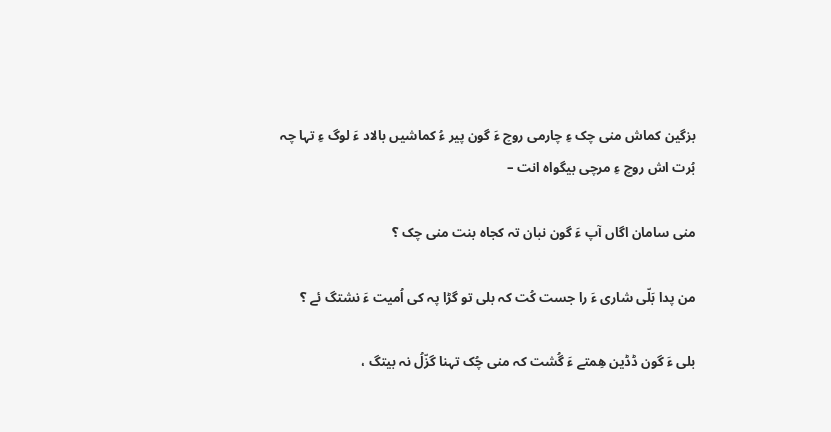بزگین کماش منی چک ءِ چارمی روچ ءَ گون پیر ءُ کماشیں بالاد ءَ لوگ ءِ تہا چہ بُرت اش روچ ءِ مرچی بیگواه انت –

منی سامان اگاں آپ ءَ گون نبان تہ کجاه بنت منی چک ؟

من پدا بَلّی شاری ءَ را جست کُت کہ بلی تو گڑا پہ کی اُمیت ءَ نشتگ ئے ؟

بلی ءَ گون ڈڈین هِمتے ءَ گُشت کہ منی چُک تہنا گزّلُ نہ بیتگ ،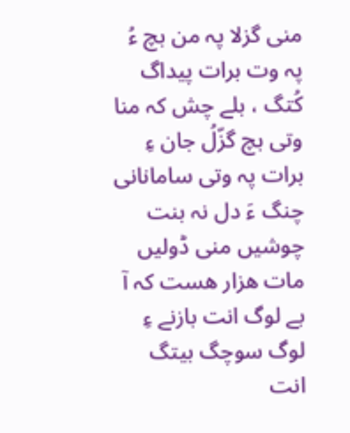منی گزلا پہ من بچ ءُ پہ وت برات پیداگ کُتگ ، بلے چش کہ منا وتی بچ گزّلُ جان ءِ برات پہ وتی سامانانی چنگ ءَ دل نہ بنت چوشیں منی ڈولیں مات هزار هست کہ آ بے لوگ انت بازنے ءِ لوگ سوچگ بیتگ انت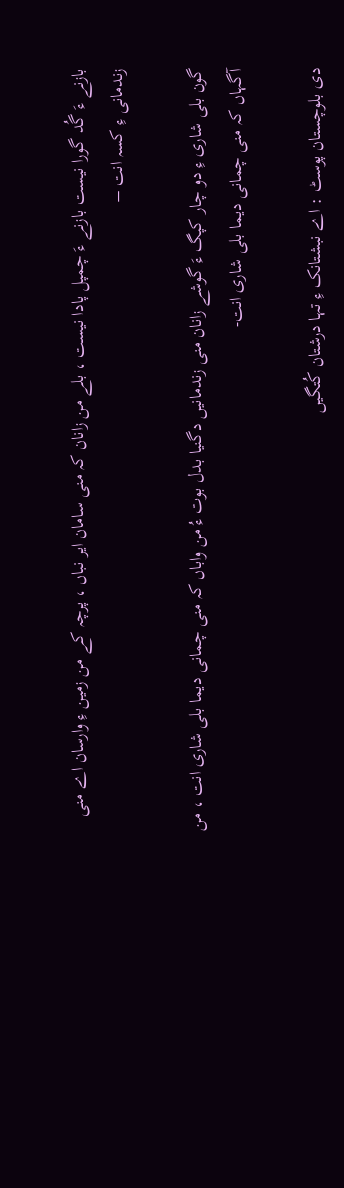بازنے ءَ گُد گورا نیست بازنے ءَ چمپل پادا نیست ، بلے من زانان کہ منی سامان ایر نباں ، پرچہ کے من زمین ءِ وارسان اے منی زندمانی ءِ کسہ انت –

گون بلی شاری ءِ دو چار کپگ ءَ گوشے زانان منی زندمانیں دگنیا بدل بوت ءُ من واباں کہ منی چمانی دیما بلی شاری انت ، من آگہاں کہ منی چمانی دیما بلی شاری انت-

دی بلوچستان پوسٹ : اے نبشتانک ءِ تہا درشتان کُتگیں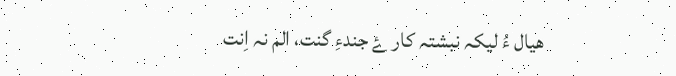ھیال ءُ لیکہ نبشتہ کار ۓ جندءِ گنت، الم نہ اِنت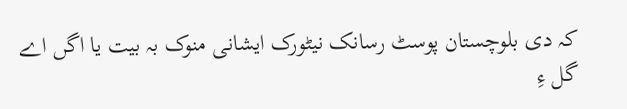کہ دی بلوچستان پوسٹ رسانک نیٹورک ایشانی منوک بہ بیت یا اگں اے گل ءِ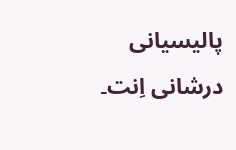پالیسیانی درشانی اِنت۔